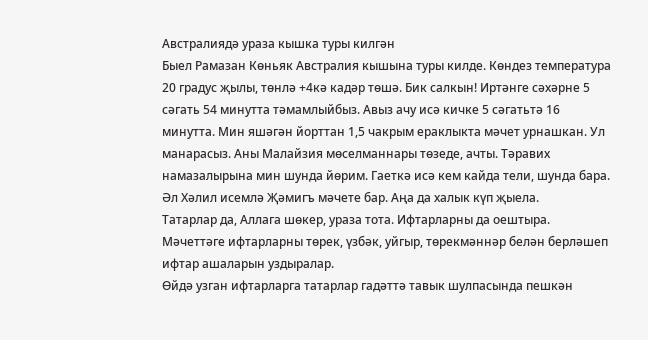Австралиядә ураза кышка туры килгән
Быел Рамазан Көньяк Австралия кышына туры килде. Көндез температура 20 градус җылы, төнлә +4кә кадәр төшә. Бик салкын! Иртәнге сәхәрне 5 сәгать 54 минутта тәмамлыйбыз. Авыз ачу исә кичке 5 сәгатьтә 16 минутта. Мин яшәгән йорттан 1,5 чакрым ераклыкта мәчет урнашкан. Ул манарасыз. Аны Малайзия мөселманнары төзеде, ачты. Тәравих намазалырына мин шунда йөрим. Гаеткә исә кем кайда тели, шунда бара. Әл Хәлил исемлә Җәмигъ мәчете бар. Аңа да халык күп җыела.
Татарлар да, Аллага шөкер, ураза тота. Ифтарларны да оештыра. Мәчеттәге ифтарларны төрек, үзбәк, уйгыр, төрекмәннәр белән берләшеп ифтар ашаларын уздыралар.
Өйдә узган ифтарларга татарлар гадәттә тавык шулпасында пешкән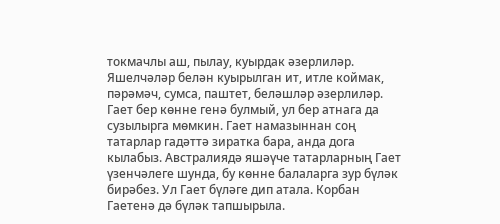токмачлы аш, пылау, куырдак әзерлиләр. Яшелчәләр белән куырылган ит, итле коймак, пәрәмәч, сумса, паштет, беләшләр әзерлиләр.
Гает бер көнне генә булмый, ул бер атнага да сузылырга мөмкин. Гает намазыннан соң татарлар гадәттә зиратка бара, анда дога кылабыз. Австралиядә яшәүче татарларның Гает үзенчәлеге шунда, бу көнне балаларга зур бүләк бирәбез. Ул Гает бүләге дип атала. Корбан Гаетенә дә бүләк тапшырыла.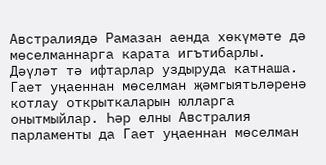Австралиядә Рамазан аенда хөкүмәте дә мөселманнарга карата игътибарлы. Дәүләт тә ифтарлар уздыруда катнаша. Гает уңаеннан мөселман җәмгыятьләренә котлау открыткаларын юлларга онытмыйлар. Һәр елны Австралия парламенты да Гает уңаеннан мөселман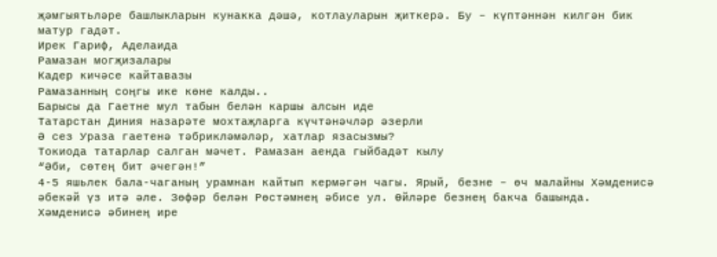җәмгыятьләре башлыкларын кунакка дәшә, котлауларын җиткерә. Бу – күптәннән килгән бик матур гадәт.
Ирек Гариф, Аделаида
Рамазан могҗизалары
Кадер кичәсе кайтавазы
Рамазанның соңгы ике көне калды..
Барысы да Гаетне мул табын белән каршы алсын иде
Татарстан Диния назарәте мохтаҗларга күчтәнәчләр әзерли
Ә сез Ураза гаетенә тәбрикләмәләр, хатлар язасызмы?
Токиода татарлар салган мәчет. Рамазан аенда гыйбадәт кылу
“Әби, сөтең бит әчегән!”
4-5 яшьлек бала-чаганың урамнан кайтып кермәгән чагы. Ярый, безне – өч малайны Хәмденисә әбекәй үз итә әле. Зөфәр белән Рөстәмнең әбисе ул. Өйләре безнең бакча башында. Хәмденисә әбинең ире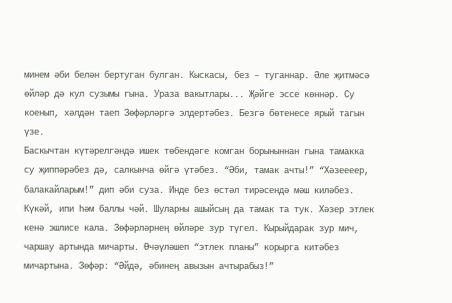минем әби белән бертуган булган. Кыскасы, без – туганнар. Әле җитмәсә өйләр дә кул сузымы гына. Ураза вакытлары... Җәйге эссе көннәр. Су коенып, хәлдән таеп Зөфәрләргә элдертәбез. Безгә бөтенесе ярый тагын үзе.
Баскычтан күтәрелгәндә ишек төбендәге комган борыныннан гына тамакка су җиппәрәбез дә, салкынча өйгә үтәбез. “Әби, тамак ачты!” “Хәзеееер, балакайларым!” дип әби суза. Инде без өстәл тирәсендә мәш киләбез. Күкәй, ипи һәм баллы чәй. Шуларны ашыйсың да тамак та тук. Хәзер этлек кенә эшлисе кала. Зөфәрләрнең өйләре зур түгел. Кырыйдарак зур мич, чаршау артында мичарты. Өчәүләшеп “этлек планы” корырга китәбез мичартына. Зөфәр: “Әйдә, әбинең авызын ачтырабыз!”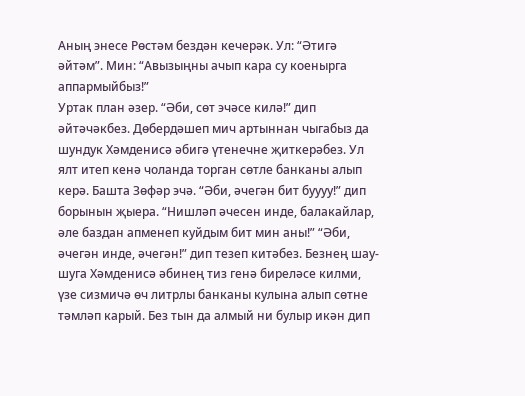Аның энесе Рөстәм бездән кечерәк. Ул: “Әтигә әйтәм”. Мин: “Авызыңны ачып кара су коенырга аппармыйбыз!”
Уртак план әзер. “Әби, сөт эчәсе килә!” дип әйтәчәкбез. Дөбердәшеп мич артыннан чыгабыз да шундук Хәмденисә әбигә үтенечне җиткерәбез. Ул ялт итеп кенә чоланда торган сөтле банканы алып керә. Башта Зөфәр эчә. “Әби, әчегән бит буууу!” дип борынын җыера. “Нишләп әчесен инде, балакайлар, әле баздан апменеп куйдым бит мин аны!” “Әби, әчегән инде, әчегән!” дип тезеп китәбез. Безнең шау-шуга Хәмденисә әбинең тиз генә биреләсе килми, үзе сизмичә өч литрлы банканы кулына алып сөтне тәмләп карый. Без тын да алмый ни булыр икән дип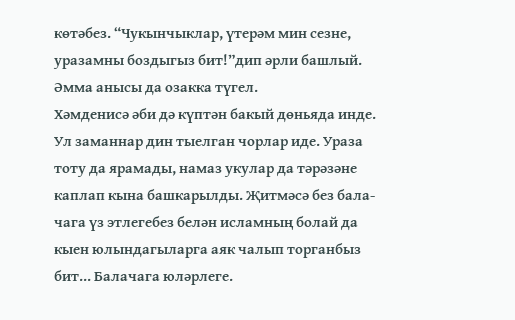көтәбез. “Чукынчыклар, үтерәм мин сезне, уразамны боздыгыз бит!”дип әрли башлый. Әмма анысы да озакка түгел.
Хәмденисә әби дә күптән бакый дөньяда инде. Ул заманнар дин тыелган чорлар иде. Ураза тоту да ярамады, намаз укулар да тәрәзәне каплап кына башкарылды. Җитмәсә без бала-чага үз этлегебез белән исламның болай да кыен юлындагыларга аяк чалып торганбыз бит... Балачага юләрлеге.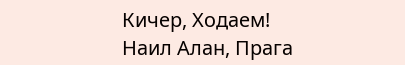Кичер, Ходаем!
Наил Алан, Прага